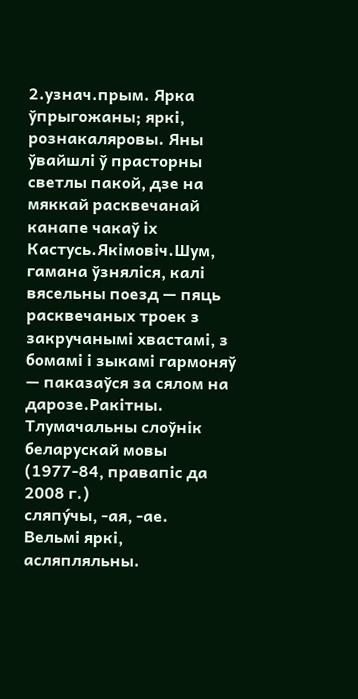2.узнач.прым. Ярка ўпрыгожаны; яркі, рознакаляровы. Яны ўвайшлі ў прасторны светлы пакой, дзе на мяккай расквечанай канапе чакаў іх Кастусь.Якімовіч.Шум, гамана ўзняліся, калі вясельны поезд — пяць расквечаных троек з закручанымі хвастамі, з бомамі і зыкамі гармоняў — паказаўся за сялом на дарозе.Ракітны.
Тлумачальны слоўнік беларускай мовы (1977-84, правапіс да 2008 г.)
сляпу́чы, ‑ая, ‑ае.
Вельмі яркі, асляпляльны.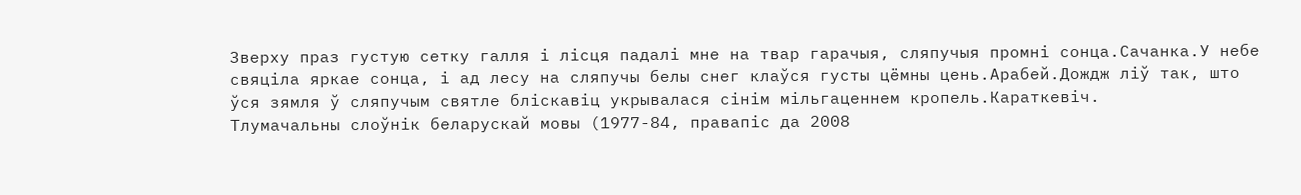Зверху праз густую сетку галля і лісця падалі мне на твар гарачыя, сляпучыя промні сонца.Сачанка.У небе свяціла яркае сонца, і ад лесу на сляпучы белы снег клаўся густы цёмны цень.Арабей.Дождж ліў так, што ўся зямля ў сляпучым святле бліскавіц укрывалася сінім мільгаценнем кропель.Караткевіч.
Тлумачальны слоўнік беларускай мовы (1977-84, правапіс да 2008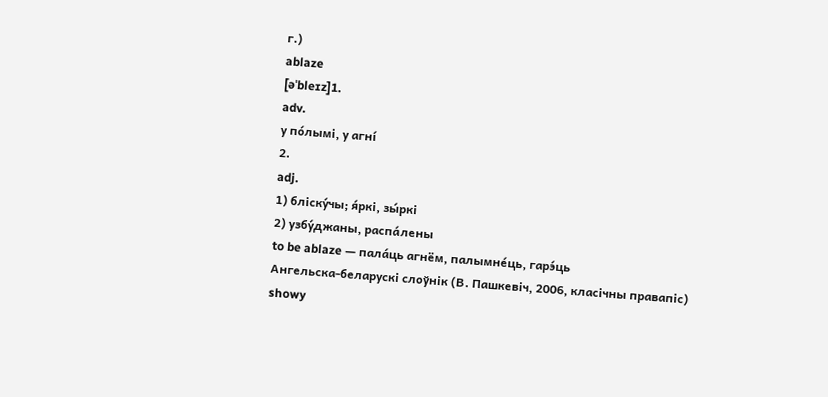г.)
ablaze
[əˈbleɪz]1.
adv.
у по́лымі, у агні́
2.
adj.
1) бліску́чы; я́ркі, зы́ркі
2) узбу́джаны, распа́лены
to be ablaze — пала́ць агнём, палымне́ць, гарэ́ць
Ангельска-беларускі слоўнік (В. Пашкевіч, 2006, класічны правапіс)
showy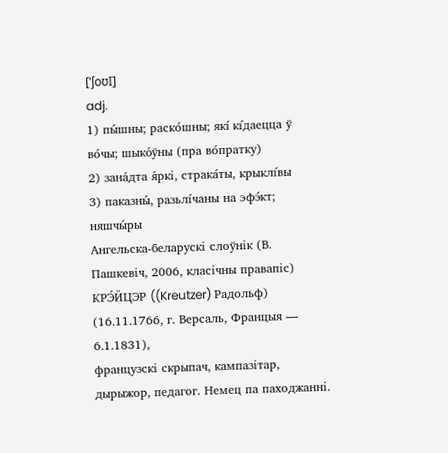[ˈʃoʊI]
adj.
1) пы́шны; раско́шны; які́ кі́даецца ў во́чы; шыко́ўны (пра во́пратку)
2) зана́дта я́ркі, страка́ты, крыклі́вы
3) паказны́, разьлі́чаны на эфэ́кт; няшчы́ры
Ангельска-беларускі слоўнік (В. Пашкевіч, 2006, класічны правапіс)
КРЭ́ЙЦЭР ((Kreutzer) Радольф) (16.11.1766, г. Версаль, Францыя — 6.1.1831),
французскі скрыпач, кампазітар, дырыжор, педагог. Немец па паходжанні.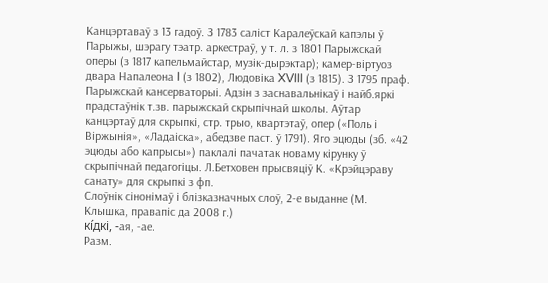Канцэртаваў з 13 гадоў. З 1783 саліст Каралеўскай капэлы ў Парыжы, шэрагу тэатр. аркестраў, у т. л. з 1801 Парыжскай оперы (з 1817 капельмайстар, музік-дырэктар); камер-віртуоз двара Напалеона I (з 1802), Людовіка XVIII (з 1815). З 1795 праф. Парыжскай кансерваторыі. Адзін з заснавальнікаў і найб.яркі прадстаўнік т.зв. парыжскай скрыпічнай школы. Аўтар канцэртаў для скрыпкі, стр. трыо, квартэтаў, опер («Поль і Віржынія», «Ладаіска», абедзве паст. ў 1791). Яго эцюды (зб. «42 эцюды або капрысы») паклалі пачатак новаму кірунку ў скрыпічнай педагогіцы. Л.Бетховен прысвяціў К. «Крэйцэраву санату» для скрыпкі з фп.
Слоўнік сінонімаў і блізказначных слоў, 2-е выданне (М. Клышка, правапіс да 2008 г.)
кі́дкі, ‑ая, ‑ае.
Разм.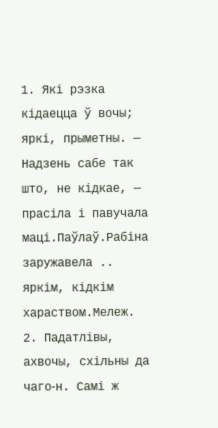1. Які рэзка кідаецца ў вочы; яркі, прыметны. — Надзень сабе так што, не кідкае, — прасіла і павучала маці.Паўлаў.Рабіна заружавела .. яркім, кідкім хараством.Мележ.
2. Падатлівы, ахвочы, схільны да чаго‑н. Самі ж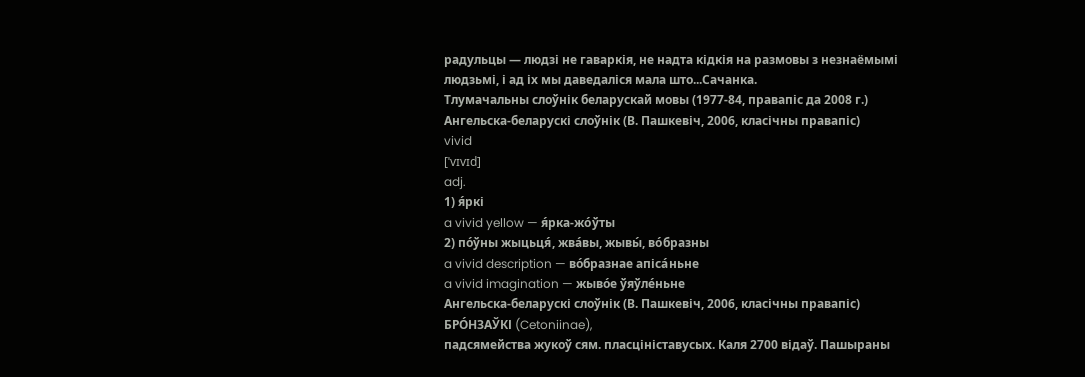радульцы — людзі не гаваркія, не надта кідкія на размовы з незнаёмымі людзьмі, і ад іх мы даведаліся мала што...Сачанка.
Тлумачальны слоўнік беларускай мовы (1977-84, правапіс да 2008 г.)
Ангельска-беларускі слоўнік (В. Пашкевіч, 2006, класічны правапіс)
vivid
[ˈvɪvɪd]
adj.
1) я́ркі
a vivid yellow — я́рка-жо́ўты
2) по́ўны жыцьця́, жва́вы, жывы́, во́бразны
a vivid description — во́бразнае апіса́ньне
a vivid imagination — жыво́е ўяўле́ньне
Ангельска-беларускі слоўнік (В. Пашкевіч, 2006, класічны правапіс)
БРО́НЗАЎКІ (Cetoniinae),
падсямейства жукоў сям. пласцініставусых. Каля 2700 відаў. Пашыраны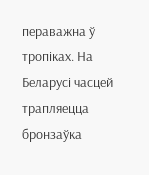пераважна ў тропіках. На Беларусі часцей трапляецца бронзаўка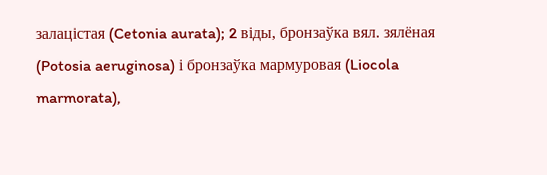залацістая (Cetonia aurata); 2 віды, бронзаўка вял. зялёная (Potosia aeruginosa) і бронзаўка мармуровая (Liocola marmorata),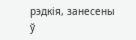рэдкія, занесены ў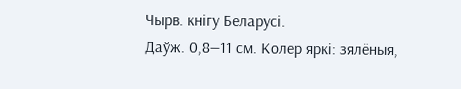Чырв. кнігу Беларусі.
Даўж. 0,8—11 см. Колер яркі: зялёныя,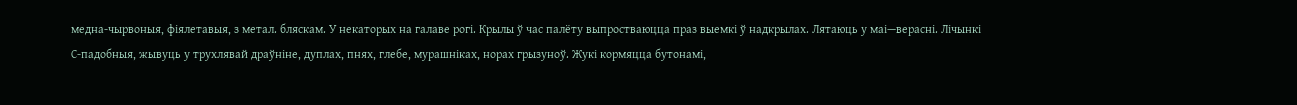медна-чырвоныя, фіялетавыя, з метал. бляскам. У некаторых на галаве рогі. Крылы ў час палёту выпростваюцца праз выемкі ў надкрылах. Лятаюць у маі—верасні. Лічынкі С-падобныя, жывуць у трухлявай драўніне, дуплах, пнях, глебе, мурашніках, норах грызуноў. Жукі кормяцца бутонамі,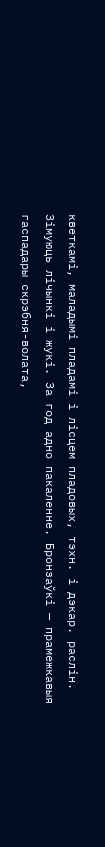кветкамі, маладымі пладамі і лісцем пладовых, тэхн. і дэкар. раслін. Зімуюць лічынкі і жукі. За год адно пакаленне. Бронзаўкі — прамежкавыя гаспадары скрэбня-волата,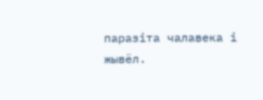паразіта чалавека і жывёл.